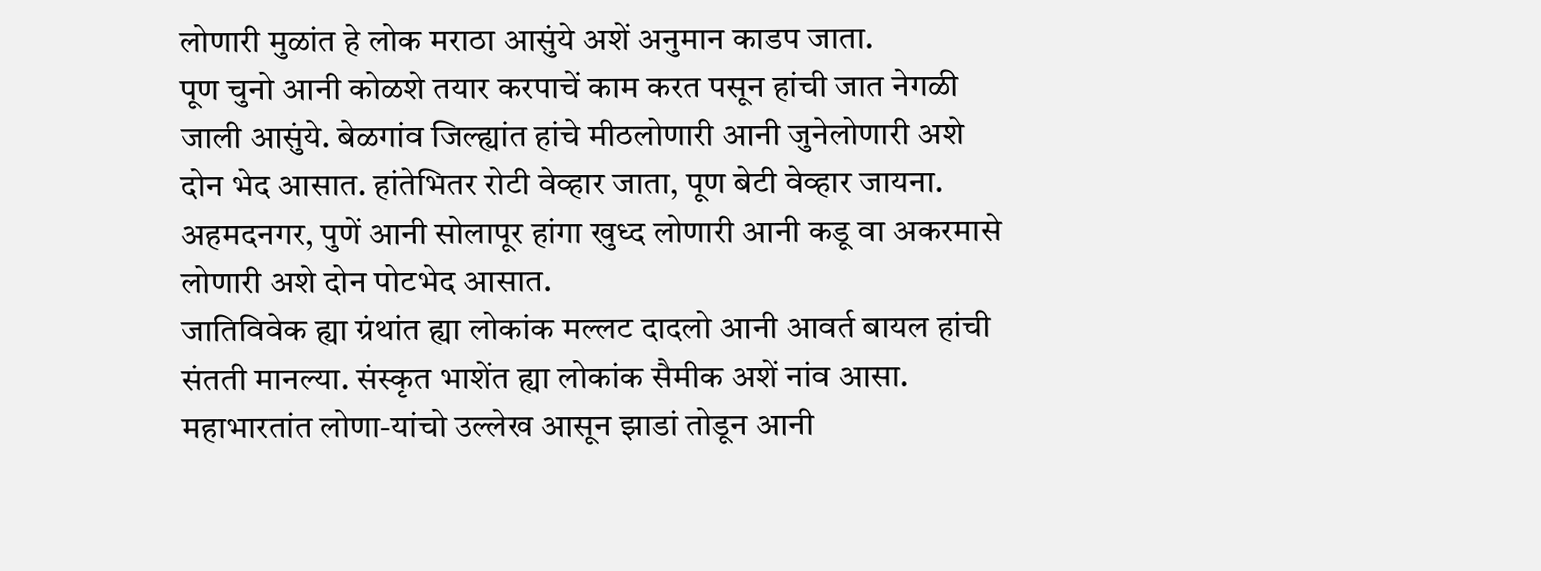लोणारी मुळांत हे लोक मराठा आसुंये अशें अनुमान काडप जाता.
पूण चुनो आनी कोळशे तयार करपाचें काम करत पसून हांची जात नेगळी जाली आसुंये. बेळगांव जिल्ह्यांत हांचे मीठलोणारी आनी जुनेलोणारी अशे दोन भेद आसात. हांतेभितर रोटी वेव्हार जाता, पूण बेटी वेव्हार जायना. अहमदनगर, पुणें आनी सोलापूर हांगा खुध्द लोणारी आनी कडू वा अकरमासे लोणारी अशे दोन पोटभेद आसात.
जातिविवेक ह्या ग्रंथांत ह्या लोकांक मल्लट दादलो आनी आवर्त बायल हांची संतती मानल्या. संस्कृत भाशेंत ह्या लोकांक सैमीक अशें नांव आसा. महाभारतांत लोणा-यांचो उल्लेख आसून झाडां तोडून आनी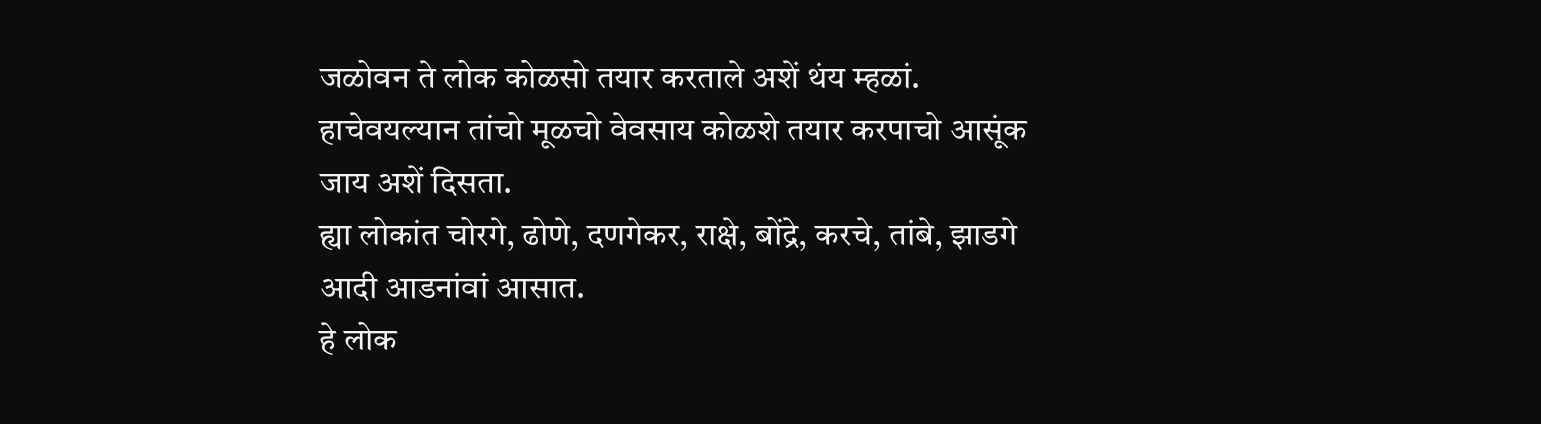जळोवन ते लोक कोळसो तयार करताले अशें थंय म्हळां. हाचेवयल्यान तांचो मूळचो वेवसाय कोळशे तयार करपाचो आसूंक जाय अशें दिसता.
ह्या लोकांत चोरगे, ढोणे, दणगेकर, राक्षे, बोंद्रे, करचे, तांबे, झाडगे आदी आडनांवां आसात.
हे लोक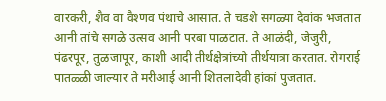वारकरी, शैव वा वैश्णव पंथाचे आसात. ते चडशे सगळ्या देवांक भजतात आनी तांचे सगळे उत्सव आनी परबा पाळटात. ते आळंदी, जेजुरी, पंढरपूर, तुळजापूर, काशी आदी तीर्थक्षेत्रांच्यो तीर्थयात्रा करतात. रोगराई पातळ्ळी जाल्यार ते मरीआई आनी शितलादेवी हांकां पुजतात.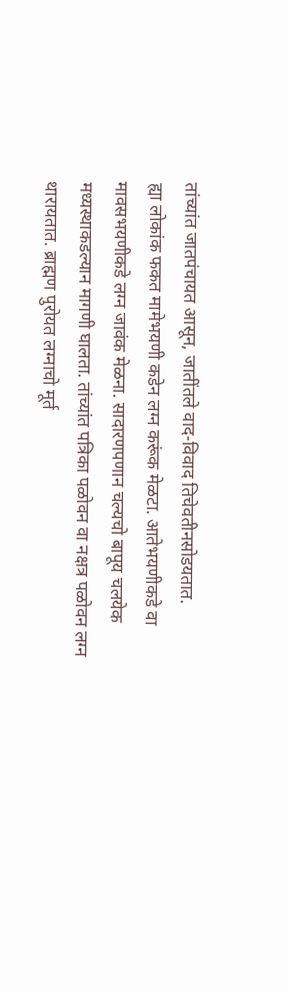तांच्यांत जातपंचायत आसून, जातींतले वाद-विवाद तिचेवतीनसोडयतात.
ह्या लोकांक फकत मामेभयणी कडेन लग्न करूंक मेळटा. आतेभयणीकडे वा मावसभयणीकडे लग्न जावंक मेळना. सादारणपणान चल्यचो बापूय चलयेक मध्यस्थाकडल्यान मागणी घालता. तांच्यांत पत्रिका पळोवन वा नक्षत्र पळोवन लग्न थारायतात. ब्राह्मण पुरोयत लग्नाचो मूर्त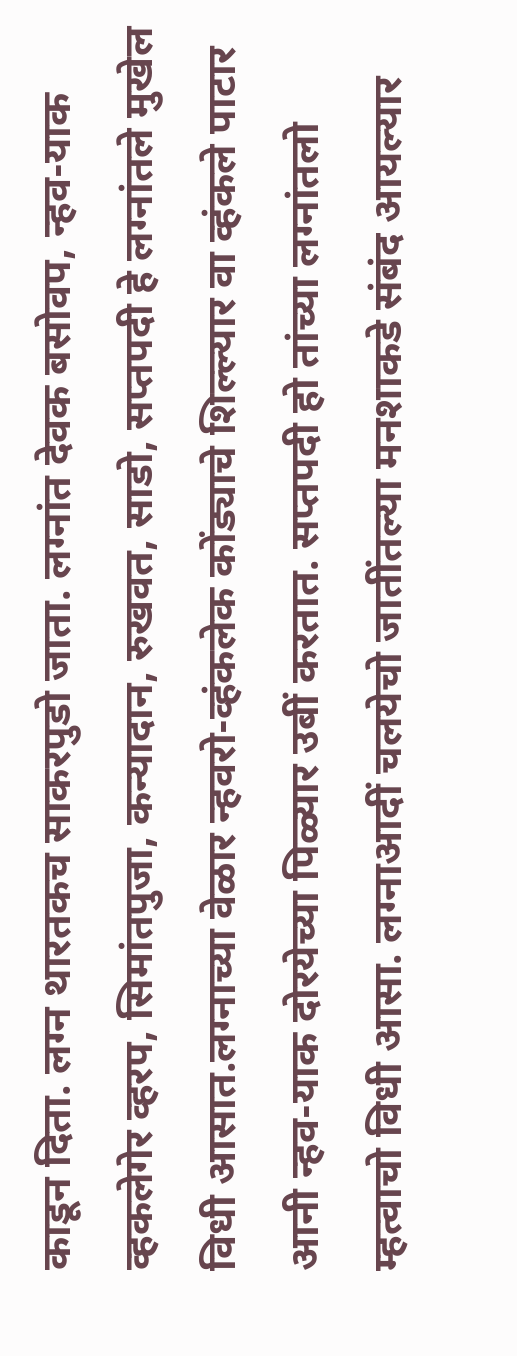काडून दिता. लग्न थारतकच साकरपुडो जाता. लग्नांत देवक बसोवप, न्हव-याक व्हकलेगेर व्हरप, सिमांतपुजा, कन्यादान, रुखवत, साडो, सप्तपदी हे लग्नांतले मुखेल विधी आसात.लग्नाच्या वेळार न्हवरो-व्हंकलेक कोंड्याचे शिल्ल्यार वा व्हंकले पाटार आनी न्हव-याक दोरयेच्या पिळ्यार उबीं करतात. सप्तपदी हो तांच्या लग्नांतलो म्हत्वाचो विधी आसा. लग्नाआदीं चलयेचो जातींतल्या मनशाकडे संबंद आयल्यार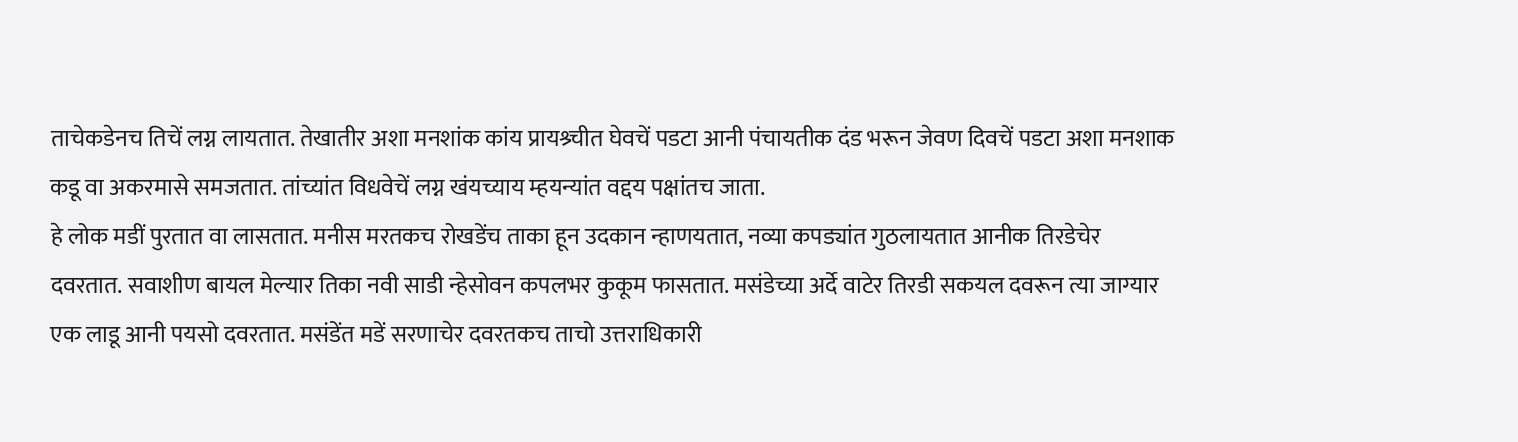ताचेकडेनच तिचें लग्न लायतात. तेखातीर अशा मनशांक कांय प्रायश्र्चीत घेवचें पडटा आनी पंचायतीक दंड भरून जेवण दिवचें पडटा अशा मनशाक कडू वा अकरमासे समजतात. तांच्यांत विधवेचें लग्न खंयच्याय म्हयन्यांत वद्दय पक्षांतच जाता.
हे लोक मडीं पुरतात वा लासतात. मनीस मरतकच रोखडेंच ताका हून उदकान न्हाणयतात, नव्या कपड्यांत गुठलायतात आनीक तिरडेचेर दवरतात. सवाशीण बायल मेल्यार तिका नवी साडी न्हेसोवन कपलभर कुकूम फासतात. मसंडेच्या अर्दे वाटेर तिरडी सकयल दवरून त्या जाग्यार एक लाडू आनी पयसो दवरतात. मसंडेंत मडें सरणाचेर दवरतकच ताचो उत्तराधिकारी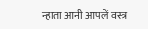न्हाता आनी आपलें वस्त्र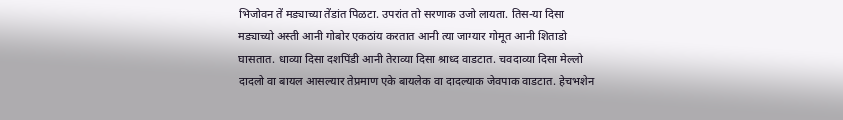भिजोवन तें मड्याच्या तेंडांत पिळटा. उपरांत तो सरणाक उजो लायता. तिस-या दिसा मड्याच्यो अस्ती आनी गोबोर एकठांय करतात आनी त्या जाग्यार गोमूत आनी शिताडो घासतात. धाव्या दिसा दशपिंडी आनी तेराव्या दिसा श्राध्द वाडटात. चवदाव्या दिसा मेल्लो दादलो वा बायल आसल्यार तेप्रमाण एके बायलेक वा दादल्याक जेवपाक वाडटात. हेचभशेन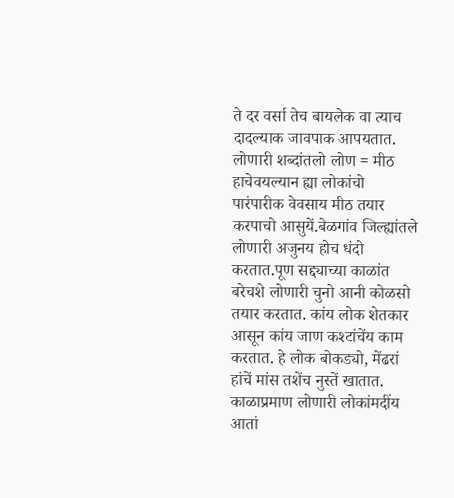ते दर वर्सा तेच बायलेक वा त्याच दादल्याक जावपाक आपयतात.
लोणारी शब्दांतलो लोण = मीठ हाचेवयल्यान ह्या लोकांचो पारंपारीक वेवसाय मीठ तयार करपाचो आसुयें.बेळगांव जिल्ह्यांतले लोणारी अजुनय होच धंदो करतात.पूण सद्द्याच्या काळांत बरेचशे लोणारी चुनो आनी कोळसो तयार करतात. कांय लोक शेतकार आसून कांय जाण कश्टांचेंय काम करतात. हे लोक बोकड्यो, मेंढरां हांचें मांस तशेंच नुस्तें खातात. काळाप्रमाण लोणारी लोकांमदींय आतां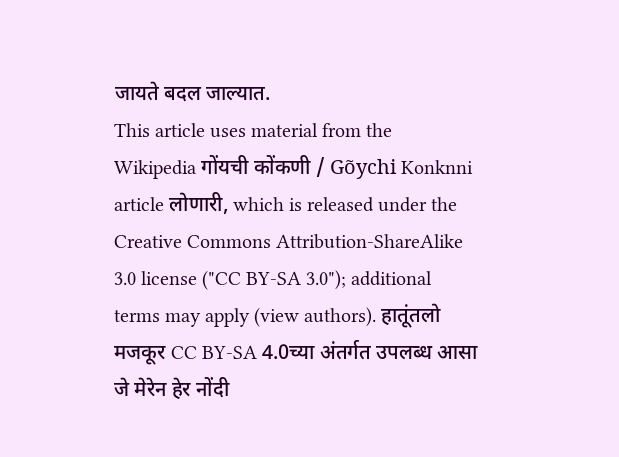जायते बदल जाल्यात.
This article uses material from the Wikipedia गोंयची कोंकणी / Gõychi Konknni article लोणारी, which is released under the Creative Commons Attribution-ShareAlike 3.0 license ("CC BY-SA 3.0"); additional terms may apply (view authors). हातूंतलो मजकूर CC BY-SA 4.0च्या अंतर्गत उपलब्ध आसा जे मेरेन हेर नोंदी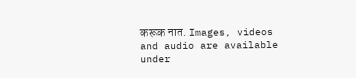करूक नात. Images, videos and audio are available under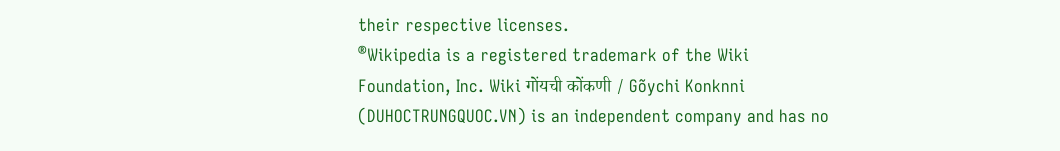their respective licenses.
®Wikipedia is a registered trademark of the Wiki Foundation, Inc. Wiki गोंयची कोंकणी / Gõychi Konknni (DUHOCTRUNGQUOC.VN) is an independent company and has no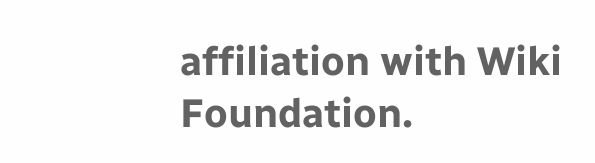affiliation with Wiki Foundation.